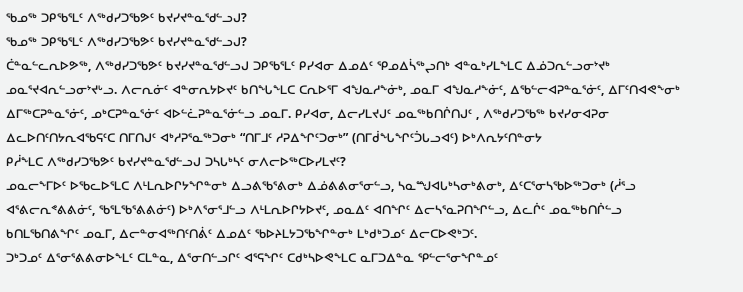ᖃᓄᖅ ᑐᑭᖃᕐᒪᑦ ᐱᖅᑯᓯᑐᖃᕗᑦ ᑲᔪᓯᔪᓐᓇᖁᓪᓗᒍ?
ᖃᓄᖅ ᑐᑭᖃᕐᒪᑦ ᐱᖅᑯᓯᑐᖃᕗᑦ ᑲᔪᓯᔪᓐᓇᖁᓪᓗᒍ?
ᑖᓐᓇᓪᓚᕆᐅᕗᖅ, ᐱᖅᑯᓯᑐᖃᕗᑦ ᑲᔪᓯᔪᓐᓇᖁᓪᓗᒍ ᑐᑭᖃᕐᒪᑦ ᑭᓯᐊᓂ ᐃᓄᐃᑦ ᕿᓄᐃᓵᖅᖢᑎᒃ ᐊᓐᓇᒃᓯᒪᖕᒪᑕ ᐃᓅᑐᕆᓪᓗᓂᔾᔪᒃ ᓄᓇᕐᔪᐊᕆᓪᓗᓂᔾᔪᒡᓗ. ᐱᓕᕆᓃᑦ ᐊᓐᓂᕆᔭᐅᔪᑦ ᑲᑎᖓᖕᒪᑕ ᑕᕆᐅᕐᒥ ᐊᖑᓇᓱᖕᓃᒃ, ᓄᓇᒥ ᐊᖑᓇᓱᖕᓃᑦ, ᐃᖃᓪᓕᐊᕈᓐᓇᕐᓃᑦ, ᐃᒥᑦᑎᐊᕙᖕᓂᒃ ᐃᒥᖅᑕᕈᓐᓇᕐᓃᑦ, ᓄᒃᑕᕈᓐᓇᕐᓃᑦ ᐊᐅᓪᓛᕈᓐᓇᕐᓃᓪᓗ ᓄᓇᒥ. ᑭᓯᐊᓂ, ᐃᓕᓯᒪᔪᒍᑦ ᓄᓇᖅᑲᑎᒌᑎᒍᑦ , ᐱᖅᑯᓯᑐᖃᖅ ᑲᔪᓯᓂᐊᕈᓂ ᐃᓚᐅᑎᑦᑎᔭᕆᐊᖃᕋᑦᑕ ᑎᒥᑎᒍᑦ ᐊᒃᓱᕈᕐᓇᖅᑐᓂᒃ “ᑎᒥᒧᑦ ᓱᕈᐃᖏᑦᑐᓂᒃ” (ᑎᒥᑰᖓᖏᑦᑑᒐᓗᐊᑦ) ᐅᒃᐱᕆᔭᑦᑎᓐᓂᔭ
ᑭᓲᖕᒪᑕ ᐱᖅᑯᓯᑐᖃᕗᑦ ᑲᔪᓯᔪᓐᓇᖁᓪᓗᒍ ᑐᓴᒐᒃᓴᑦ ᓂᐱᓕᐅᖅᑕᐅᓯᒪᔪᑦ?
ᓄᓇᓕᖕᒥᐅᑦ ᐅᖃᓚᐅᕐᒪᑕ ᐱᒻᒪᕆᐅᒋᔭᖏᓐᓂᒃ ᐃᓗᕕᖃᕐᕕᓂᒃ ᐃᓅᕕᕕᓂᕐᓂᓪᓗ, ᓴᓇᙳᐊᒐᒃᓴᓂᒃᕕᓂᒃ, ᐃᑦᑕᕐᓂᓴᖃᐅᖅᑐᓂᒃ (ᓲᕐᓗ ᐊᕐᕕᓕᕆᕝᕕᕕᓃᑦ, ᖃᕐᒪᖃᕐᕕᕕᓃᑦ) ᐅᒃᐱᕐᓂᕐᒧᓪᓗ ᐱᒻᒪᕆᐅᒋᔭᐅᔪᑦ, ᓄᓇᐃᑦ ᐊᑎᖏᑦ ᐃᓕᓴᕐᓇᕈᑎᖏᓪᓗ, ᐃᓚᒌᑦ ᓄᓇᖅᑲᑎᒌᓪᓗ ᑲᑎᒪᖃᑎᕕᖏᑦ ᓄᓇᒥ, ᐃᓕᓐᓂᐊᖅᑎᑦᑎᕖᑦ ᐃᓄᐃᑦ ᖃᐅᔨᒪᔭᑐᖃᖏᓐᓂᒃ ᒪᒃᑯᒃᑐᓄᑦ ᐃᓕᑕᐅᕙᒃᑐᑦ.
ᑐᒃᑐᓄᑦ ᐃᕐᓂᕐᕕᕕᓂᐅᖕᒪᑦ ᑕᒪᓐᓇ, ᐃᕐᓂᑎᓪᓗᒋᑦ ᐊᕐᕋᖏᑦ ᑕᑯᒃᓴᐅᕙᖕᒪᑕ ᓇᒥᑐᐃᓐᓇ ᕿᓪᓕᕐᓂᖏᓐᓄᑦ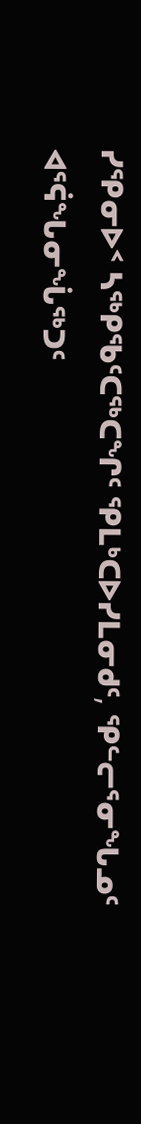ᓯᕿᓂᐅᑉ ᓴᖅᑭᖃᑦᑕᖅᑕᖏᑦ ᕿᒪᒃᑕᐅᓯᒪᓂᑯᑦ, ᕿᓪᓕᕐᓂᖓᓄᑦ ᐊᕐᕌᖓᓂᖔᖅᑐᑦ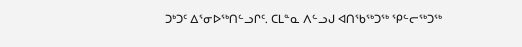ᑐᒃᑐᑦ ᐃᕐᓂᐅᖅᑎᓪᓗᒋᑦ. ᑕᒪᓐᓇ ᐱᓪᓗᒍ ᐊᑎᖃᖅᑐᖅ ᕿᓪᓕᖅᑐᖅ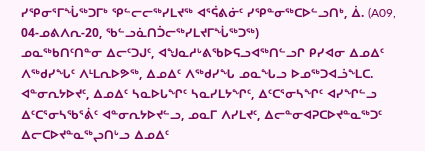ᓯᕿᓂᕐᒥᖔᖅᑐᒥᒃ ᕿᓪᓕᓕᖅᓯᒪᔪᖅ ᐊᕐᕌᕕᓃᑦ ᓯᕿᓐᓂᖅᑕᐅᓪᓗᑎᒃ, ᐄ. (A09, 04-ᓄᕕᐱᕆ-20, ᖃᓪᓗᓈᑎᑑᓕᖅᓯᒪᔪᒥᖔᖅᑐᖅ)
ᓄᓇᖅᑲᑎᑦᑎᓐᓂ ᐃᓕᑦᑐᒍᑦ, ᐊᖑᓇᓱᒡᕕᖃᐅᕋᓗᐊᖅᑎᓪᓗᒋ ᑭᓯᐊᓂ ᐃᓄᐃᑦ ᐱᖅᑯᓯᖓᑦ ᐱᒻᒪᕆᐅᕗᖅ, ᐃᓄᐃᑦ ᐱᖅᑯᓯᖓ ᓄᓇᖓᓗ ᐅᓄᖅᑐᐊᓘᖕᒪᑕ. ᐊᓐᓂᕆᔭᐅᔪᑦ, ᐃᓄᐃᑦ ᓴᓇᐅᒐᖏᑦ ᓴᓇᓯᒪᔭᖏᑦ, ᐃᑦᑕᕐᓂᓴᖏᑦ ᐊᓯᖏᓪᓗ ᐃᑦᑕᕐᓂᓴᖃᕐᕖᑦ ᐊᓐᓂᕆᔭᐅᔪᓪᓗ, ᓄᓇᒥ ᐱᓯᒪᔪᑦ, ᐃᓕᓐᓂᐊᕈᑕᐅᔪᓐᓇᖅᑐᑦ ᐃᓕᑕᐅᔪᓐᓇᖅᖢᑎᒡᓗ ᐃᓄᐃᑦ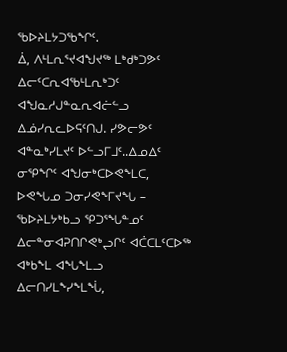ᖃᐅᔨᒪᔭᑐᖃᖏᑦ.
ᐄ, ᐱᒻᒪᕆᕐᔪᐊᖑᔪᖅ ᒪᒃᑯᒃᑐᕗᑦ ᐃᓕᑦᑕᕆᐊᖃᒻᒪᕆᒃᑐᑦ ᐊᖑᓇᓱᒍᓐᓇᕆᐊᓖᓪᓗ ᐃᓅᓯᕆᓚᐅᕋᑦᑎᒍ. ᓯᕗᓕᕗᑦ ᐊᓐᓇᒃᓯᒪᔪᑦ ᐅᓪᓗᒥᒧᑦ..ᐃᓄᐃᑦ ᓂᕿᖏᑦ ᐊᖑᓂᒃᑕᐅᕙᖕᒪᑕ, ᐅᕙᖓᓄ ᑐᓂᓯᕙᖕᒥᔪᖓ – ᖃᐅᔨᒪᔭᒃᑲᓗ ᕿᑐᕐᖓᓐᓄᑦ ᐃᓕᓐᓂᐊᕈᑎᒋᕙᒃᖢᒋᑦ ᐊᑖᑕᒪᑦᑕᐅᖅ ᐊᒃᑲᖕᒪ ᐊᖓᖕᒪᓗ ᐃᓕᑎᓯᒪᖕᓯᖕᒪᖔ,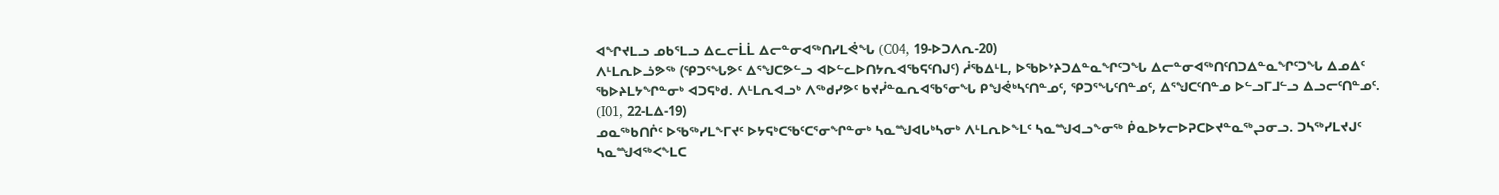ᐊᖏᔪᒪᓗ ᓄᑲᕐᒪᓗ ᐃᓚᓕᒫᒫ ᐃᓕᓐᓂᐊᖅᑎᓯᒪᕚᖓ (C04, 19-ᐅᑐᐱᕆ-20)
ᐱᒻᒪᕆᐅᓘᕗᖅ (ᕿᑐᕐᖓᕗᑦ ᐃᕐᖑᑕᕗᓪᓗ ᐊᐅᓪᓚᐅᑎᔭᕆᐊᖃᕋᑦᑎᒍᑦ) ᓲᖃᐃᒻᒪ, ᐅᖃᐅᔾᔨᑐᐃᓐᓇᖏᑦᑐᖓ ᐃᓕᓐᓂᐊᖅᑎᑦᑎᑐᐃᓐᓇᖏᑦᑐᖓ ᐃᓄᐃᑦ ᖃᐅᔨᒪᔭᖏᓐᓂᒃ ᐊᑐᕋᒃᑯ. ᐱᒻᒪᕆᐊᓗᒃ ᐱᖅᑯᓯᕗᑦ ᑲᔪᓰᓐᓇᕆᐊᖃᕐᓂᖓ ᑭᖑᕚᒃᓴᑦᑎᓐᓄᑦ, ᕿᑐᕐᖓᑦᑎᓐᓄᑦ, ᐃᕐᖑᑕᑦᑎᓐᓄ ᐅᓪᓗᒥᒧᓪᓗ ᐃᓗᓕᑦᑎᓐᓄᑦ. (I01, 22-ᒪᐃ-19)
ᓄᓇᖅᑲᑎᒌᑦ ᐅᖃᖅᓯᒪᖕᒥᔪᑦ ᐅᔭᕋᒃᑕᖃᑦᑕᕐᓂᖏᓐᓂᒃ ᓴᓇᙳᐊᒐᒃᓴᓂᒃ ᐱᒻᒪᕆᐅᖕᒪᑦ ᓴᓇᙳᐊᓗᖕᓂᖅ ᑮᓇᐅᔭᓕᐅᕈᑕᐅᔪᓐᓇᖅᖢᓂᓗ. ᑐᓴᖅᓯᒪᔪᒍᑦ ᓴᓇᙳᐊᖅᐸᖕᒪᑕ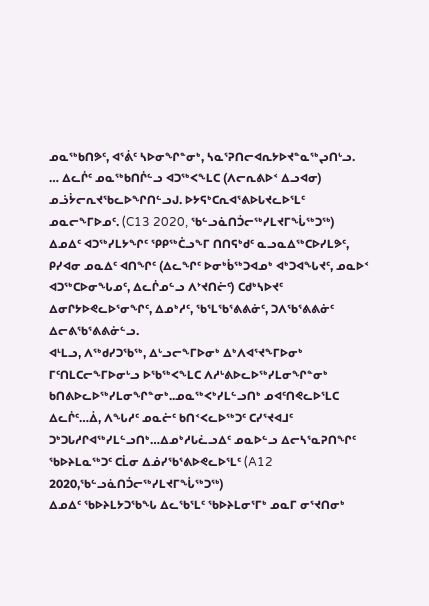ᓄᓇᖅᑲᑎᕗᑦ, ᐊᕐᕖᑦ ᓴᐅᓂᖏᓐᓂᒃ, ᓴᓇᕐᕈᑎᓕᐊᕆᔭᐅᔪᓐᓇᖅᖢᑎᒡᓗ.
… ᐃᓚᒌᑦ ᓄᓇᖅᑲᑎᒌᓪᓗ ᐊᑐᖅᐸᖕᒪᑕ (ᐱᓕᕆᕕᐅᑉ ᐃᓗᐊᓂ) ᓄᓘᔮᓕᕆᔪᖃᓚᐅᖏᑎᓪᓗᒍ. ᐅᔭᕋᒃᑕᕆᐊᕐᕕᐅᒐᔪᓚᐅᕐᒪᑦ ᓄᓇᓕᖕᒥᐅᓄᑦ. (C13 2020, ᖃᓪᓗᓈᑎᑑᓕᖅᓯᒪᔪᒥᖔᖅᑐᖅ)
ᐃᓄᐃᑦ ᐊᑐᖅᓯᒪᔭᖏᑦ ᕿᑭᖅᑖᓗᖕᒥ ᑎᑎᕋᒃᑯᑦ ᓇᓗᓇᐃᖅᑕᐅᓯᒪᕗᑦ, ᑭᓯᐊᓂ ᓄᓇᐃᑦ ᐊᑎᖏᑦ (ᐃᓚᖏᑦ ᐅᓂᒃᑳᖅᑐᐊᓄᒃ ᐊᒃᑐᐊᖓᔪᑦ, ᓄᓇᐅᑉ ᐊᑐᖅᑕᐅᓂᖓᓄᑦ, ᐃᓚᒌᓄᓪᓗ ᐱᔾᔪᑎᓖᑦ) ᑕᑯᒃᓴᐅᔪᑦ ᐃᓂᒋᔭᐅᕙᓚᐅᕐᓂᖏᑦ, ᐃᓄᒃᓱᑦ, ᖃᕐᒪᖃᕐᕕᕕᓃᑦ, ᑐᐱᖃᕐᕕᕕᓃᑦ ᐃᓕᕕᖃᕐᕕᕕᓃᓪᓗ.
ᐊᒻᒪᓗ, ᐱᖅᑯᓯᑐᖃᖅ, ᐃᒡᓗᓕᖕᒥᐅᓂᒃ ᐃᒃᐱᐊᕐᔪᖕᒥᐅᓂᒃ ᒥᑦᑎᒪᑕᓕᖕᒥᐅᓂᒡᓗ ᐅᖃᖅᐸᖕᒪᑕ ᐱᓱᒡᕕᐅᓚᐅᖅᓯᒪᓂᖏᓐᓂᒃ ᑲᑎᕕᐅᓚᐅᖅᓯᒪᓂᖏᓐᓂᒃ..ᓄᓇᖅᐸᒃᓯᒪᓪᓗᑎᒃ ᓄᐊᑦᑎᕙᓚᐅᕐᒪᑕ ᐃᓚᒌᑦ…ᐄ, ᐱᖓᓱᑦ ᓄᓇᓖᑦ ᑲᑎᑉᐸᓚᐅᖅᑐᑦ ᑕᓯᕐᔪᐊᒧᑦ ᑐᒃᑐᒐᓱᒋᐊᖅᓯᒪᓪᓗᑎᒃ…ᐃᓄᒃᓱᒐᓛᓗᐃᑦ ᓄᓇᐅᓪᓗ ᐃᓕᓴᕐᓇᕈᑎᖏᑦ ᖃᐅᔨᒪᓇᖅᑐᑦ ᑕᒫᓂ ᐃᓅᓯᖃᕐᕕᐅᕙᓚᐅᕐᒪᑦ (A12 2020,ᖃᓪᓗᓈᑎᑑᓕᖅᓯᒪᔪᒥᖔᖅᑐᖅ)
ᐃᓄᐃᑦ ᖃᐅᔨᒪᔭᑐᖃᖓ ᐃᓚᖃᕐᒪᑦ ᖃᐅᔨᒪᓂᕐᒥᒃ ᓄᓇᒥ ᓂᕐᔪᑎᓂᒃ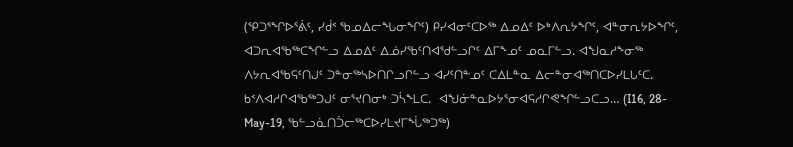(ᕿᑐᕐᖏᐅᕐᕖᑦ, ᓯᑰᑉ ᖃᓄᐃᓕᖓᓂᖏᑦ) ᑭᓯᐊᓂᑦᑕᐅᖅ ᐃᓄᐃᑦ ᐅᒃᐱᕆᔭᖏᑦ, ᐊᓐᓂᕆᔭᐅᖏᑦ, ᐊᑐᕆᐊᖃᖅᑕᖏᓪᓗ ᐃᓄᐃᑦ ᐃᓅᓯᖃᑦᑎᐊᖁᓪᓗᒋᑦ ᐃᒥᖕᓄᑦ ᓄᓇᒥᓪᓗ. ᐊᖑᓇᓱᖕᓂᖅ ᐱᔭᕆᐊᖃᕋᑦᑎᒍᑦ ᑐᓐᓂᖅᓴᐅᑎᒋᓗᒋᓪᓗ ᐊᓯᑦᑎᓐᓄᑦ ᑕᐃᒪᓐᓇ ᐃᓕᓐᓂᐊᖅᑎᑕᐅᓯᒪᒐᑦᑕ.
ᑲᑉᐱᐊᓱᒋᐊᖃᖅᑐᒍᑦ ᓂᕐᔪᑎᓂᒃ ᑐᓵᖕᒪᑕ.  ᐊᖑᓃᓐᓇᐅᔭᕐᓂᐊᕋᓱᒋᕙᖏᓪᓗᑕᓗ… (I16, 28-May-19, ᖃᓪᓗᓈᑎᑑᓕᖅᑕᐅᓯᒪᔪᒥᖔᖅᑐᖅ)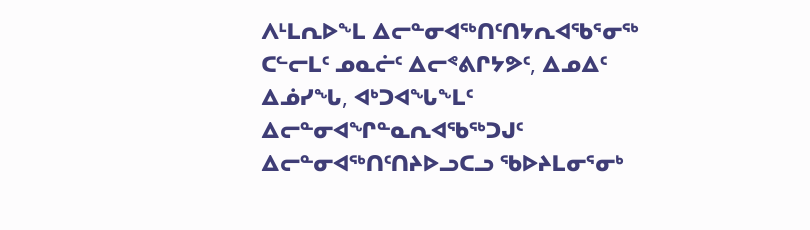ᐱᒻᒪᕆᐅᖕᒪ ᐃᓕᓐᓂᐊᖅᑎᑦᑎᔭᕆᐊᖃᕐᓂᖅ
ᑕᓪᓕᒪᑦ ᓄᓇᓖᑦ ᐃᓕᕝᕕᒋᔭᕗᑦ, ᐃᓄᐃᑦ ᐃᓅᓯᖓ, ᐊᒃᑐᐊᖓᖕᒪᑦ ᐃᓕᓐᓂᐊᖏᓐᓇᕆᐊᖃᖅᑐᒍᑦ ᐃᓕᓐᓂᐊᖅᑎᑦᑎᔨᐅᓗᑕᓗ ᖃᐅᔨᒪᓂᕐᓂᒃ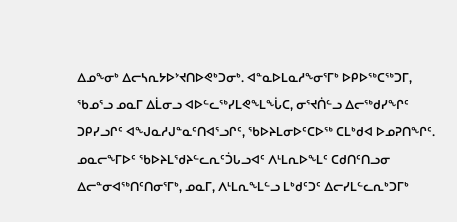ᐃᓄᖕᓂᒃ ᐃᓕᓴᕆᔭᐅᔾᔪᑎᐅᕙᒃᑐᓂᒃ. ᐊᓐᓇᐅᒪᓇᓱᖕᓂᕐᒥᒃ ᐅᑭᐅᖅᑕᖅᑐᒥ, ᖃᓄᕐᓗ ᓄᓇᒥ ᐃᒫᓂᓗ ᐊᐅᓪᓚᖅᓯᒪᕙᖕᒪᖔᑕ, ᓂᕐᔪᑏᓪᓗ ᐃᓕᖅᑯᓯᖏᑦ ᑐᑭᓯᓗᒋᑦ ᐊᖑᓇᓱᒍᓐᓇᑦᑎᐊᕐᓗᒋᑦ, ᖃᐅᔨᒪᓂᐅᑦᑕᐅᖅ ᑕᒪᒃᑯᐊ ᐅᓄᕈᑎᖏᑦ.
ᓄᓇᓕᖕᒥᐅᑦ ᖃᐅᔨᒪᖁᔨᓪᓚᕆᑦᑑᒐᓗᐊᑦ ᐱᒻᒪᕆᐅᖕᒪᑦ ᑕᑯᑎᑦᑎᓗᓂ ᐃᓕᓐᓂᐊᖅᑎᑦᑎᓂᕐᒥᒃ, ᓄᓇᒥ, ᐱᒻᒪᕆᖕᒪᓪᓗ ᒪᒃᑯᑦᑐᑦ ᐃᓕᓯᒪᓪᓚᕆᒃᑐᒥᒃ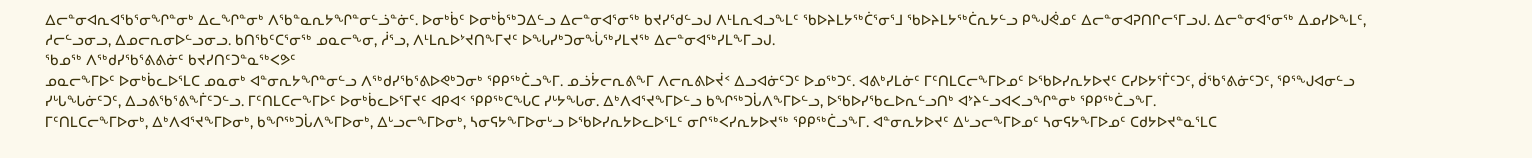ᐃᓕᓐᓂᐊᕆᐊᖃᕐᓂᖏᓐᓂᒃ ᐃᓚᖏᓐᓂᒃ ᐱᖃᓐᓇᕆᔭᖏᓐᓂᓪᓘᓐᓃᑦ. ᐅᓂᒃᑳᑦ ᐅᓂᒃᑳᖅᑐᐃᓪᓗ ᐃᓕᓐᓂᐊᕐᓂᖅ ᑲᔪᓯᖁᓪᓗᒍ ᐱᒻᒪᕆᐊᓗᖕᒪᑦ ᖃᐅᔨᒪᔭᖅᑖᕐᓂᕐᒧ ᖃᐅᔨᒪᔭᖅᑖᕆᔭᓪᓗ ᑭᖑᕚᓄᑦ ᐃᓕᓐᓂᐊᕈᑎᒋᓕᕐᒥᓗᒍ. ᐃᓕᓐᓂᐊᕐᓂᖅ ᐃᓄᓯᐅᖕᒪᑦ, ᓱᓕᓪᓗᓂᓗ, ᐃᓄᓕᕆᓂᐅᓪᓗᓂᓗ. ᑲᑎᖃᑦᑕᕐᓂᖅ ᓄᓇᓕᖕᓂ, ᓲᕐᓗ, ᐱᒻᒪᕆᐅᔾᔪᑎᖕᒥᔪᑦ ᐅᖓᓯᒃᑐᓂᖔᖅᓯᒪᔪᖅ ᐃᓕᓐᓂᐊᖅᓯᒪᖕᒥᓗᒍ.
ᖃᓄᖅ ᐱᖅᑯᓯᖃᕐᕕᕕᓃᑦ ᑲᔪᓯᑎᑦᑐᓐᓇᖅᐸᕗᑦ
ᓄᓇᓕᖕᒥᐅᑦ ᐅᓂᒃᑳᓚᐅᕐᒪᑕ ᓄᓇᓂᒃ ᐊᓐᓂᕆᔭᖏᓐᓂᓪᓗ ᐱᖅᑯᓯᖃᕐᕕᐅᕙᒃᑐᓂᒃ ᕿᑭᖅᑖᓗᖕᒥ. ᓄᓘᔮᓕᕆᕕᖕᒥ ᐱᓕᕆᕕᐅᔫᑉ ᐃᓗᐊᓃᑦᑐᑦ ᐅᓄᖅᑐᑦ. ᐊᕕᒃᓯᒪᓃᑦ ᒥᑦᑎᒪᑕᓕᖕᒥᐅᓄᑦ ᐅᖃᐅᓯᕆᔭᐅᔪᑦ ᑕᓯᐅᔭᕐᒦᑦᑐᑦ, ᑰᖃᕐᕕᓃᑦᑐᑦ, ᕿᕐᖑᐊᓂᓪᓗ ᓯᒡᒐᖓᓃᑦᑐᑦ, ᐃᓗᕕᖃᕐᕕᖕᒦᑦᑐᓪᓗ. ᒥᑦᑎᒪᑕᓕᖕᒥᐅᑦ ᐅᓂᒃᑳᓚᐅᕐᒥᔪᑦ ᐊᑭᐊᑉ ᕿᑭᖅᑕᖓᑕ ᓯᒡᔭᖓᓂ. ᐃᒃᐱᐊᕐᔪᖕᒥᐅᓪᓗ ᑲᖏᖅᑐᒑᐱᖕᒥᐅᓪᓗ, ᐅᖃᐅᓯᖃᓚᐅᕆᓪᓗᑎᒃ ᐊᔾᔨᓪᓗᐊᐸᓗᖏᓐᓂᒃ ᕿᑭᖅᑖᓗᖕᒥ.
ᒥᑦᑎᒪᑕᓕᖕᒥᐅᓂᒃ, ᐃᒃᐱᐊᕐᔪᖕᒥᐅᓂᒃ, ᑲᖏᖅᑐᒑᐱᖕᒥᐅᓂᒃ, ᐃᒡᓗᓕᖕᒥᐅᓂᒃ, ᓴᓂᕋᔭᖕᒥᐅᓂᒡᓗ ᐅᖃᐅᓯᕆᔭᐅᓚᐅᕐᒪᑦ ᓂᒋᖅᐸᓯᕆᔭᐅᔪᖅ ᕿᑭᖅᑖᓗᖕᒥ. ᐊᓐᓂᕆᔭᐅᔪᑦ ᐃᒡᓗᓕᖕᒥᐅᓄᑦ ᓴᓂᕋᔭᖕᒥᐅᓄᑦ ᑕᑯᔭᐅᔪᓐᓇᕐᒪᑕ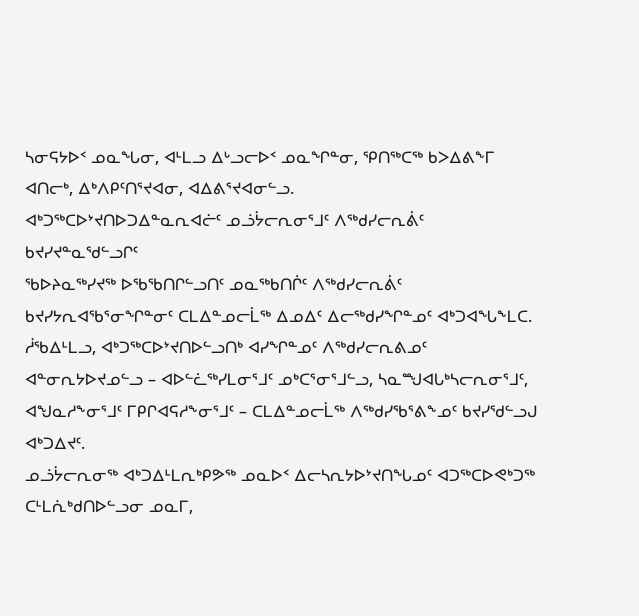ᓴᓂᕋᔭᐅᑉ ᓄᓇᖓᓂ, ᐊᒻᒪᓗ ᐃᒡᓗᓕᐅᑉ ᓄᓇᖏᓐᓂ, ᕿᑎᖅᑕᖅ ᑲᐳᐃᕕᖕᒥ ᐊᑎᓕᒃ, ᐃᒃᐱᑭᑦᑎᕐᔪᐊᓂ, ᐊᐃᕕᕐᔪᐊᓂᓪᓗ.
ᐊᒃᑐᖅᑕᐅᔾᔪᑎᐅᑐᐃᓐᓇᕆᐊᓖᑦ ᓄᓘᔮᓕᕆᓂᕐᒧᑦ ᐱᖅᑯᓯᓕᕆᕖᑦ ᑲᔪᓯᔪᓐᓇᖁᓪᓗᒋᑦ
ᖃᐅᔨᓇᖅᓯᔪᖅ ᐅᖃᖃᑎᒋᓪᓗᑎᑦ ᓄᓇᖅᑲᑎᒌᑦ ᐱᖅᑯᓯᓕᕆᕖᑦ ᑲᔪᓯᔭᕆᐊᖃᕐᓂᖏᓐᓂᑦ ᑕᒪᐃᓐᓄᓕᒫᖅ ᐃᓄᐃᑦ ᐃᓕᖅᑯᓯᖏᓐᓄᑦ ᐊᒃᑐᐊᖓᖕᒪᑕ. ᓲᖃᐃᒻᒪᓗ, ᐊᒃᑐᖅᑕᐅᔾᔪᑎᐅᓪᓗᑎᒃ ᐊᓯᖏᓐᓄᑦ ᐱᖅᑯᓯᓕᕆᕕᓄᑦ ᐊᓐᓂᕆᔭᐅᔪᓄᓪᓗ – ᐊᐅᓪᓛᖅᓯᒪᓂᕐᒧᑦ ᓄᒃᑕᕐᓂᕐᒧᓪᓗ, ᓴᓇᙳᐊᒐᒃᓴᓕᕆᓂᕐᒧᑦ, ᐊᖑᓇᓱᖕᓂᕐᒧᑦ ᒥᑭᒋᐊᕋᓱᖕᓂᕐᒧᑦ – ᑕᒪᐃᓐᓄᓕᒫᖅ ᐱᖅᑯᓯᖃᕐᕕᖕᓄᑦ ᑲᔪᓯᖁᓪᓗᒍ ᐊᒃᑐᐃᔪᑦ.
ᓄᓘᔮᓕᕆᓂᖅ ᐊᒃᑐᐃᒻᒪᕆᒃᑭᕗᖅ ᓄᓇᐅᑉ ᐃᓕᓴᕆᔭᐅᔾᔪᑎᖓᓄᑦ ᐊᑐᖅᑕᐅᕙᒃᑐᖅ ᑕᒻᒪᕇᒃᑯᑎᐅᓪᓗᓂ ᓄᓇᒥ,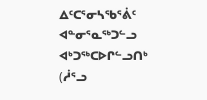ᐃᑦᑕᕐᓂᓴᖃᕐᕖᑦ ᐊᓐᓂᕐᓇᖅᑐᓪᓗ ᐊᒃᑐᖅᑕᐅᒋᓪᓗᑎᒃ (ᓲᕐᓗ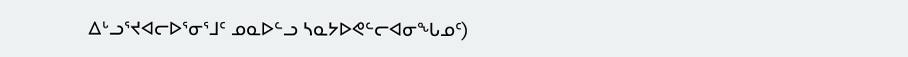ᐃᒡᓗᕐᔪᐊᓕᐅᕐᓂᕐᒧᑦ ᓄᓇᐅᓪᓗ ᓴᓇᔭᐅᕙᓪᓕᐊᓂᖓᓄᑦ)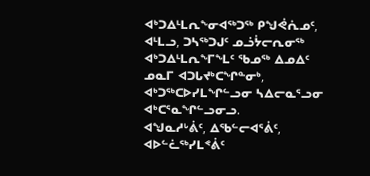ᐊᒃᑐᐃᒻᒪᕆᖕᓂᐊᖅᑐᖅ ᑭᖑᕚᕇᓄᑦ, ᐊᒻᒪᓗ, ᑐᓴᖅᑐᒍᑦ ᓄᓘᔮᓕᕆᓂᖅ ᐊᒃᑐᐃᒻᒪᕆᖕᒥᖕᒪᑦ ᖃᓄᖅ ᐃᓄᐃᑦ ᓄᓇᒥ ᐊᑐᒐᔪᒃᑕᖏᓐᓂᒃ, ᐊᒃᑐᖅᑕᐅᓯᒪᖏᓪᓗᓂ ᓴᐃᓕᓇᕐᓗᓂ ᐊᒃᑕᕐᓇᖏᓪᓗᓂᓗ.
ᐊᖑᓇᓱᒡᕖᑦ, ᐃᖃᓪᓕᐊᕐᕖᑦ, ᐊᐅᓪᓛᖅᓯᒪᕝᕖᑦ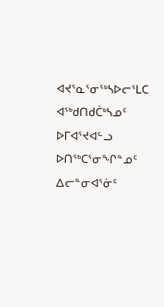ᐊᔪᕐᓇᕐᓂᖅᓴᐅᓕᕐᒪᑕ ᐊᖅᑯᑎᑯᑖᒃᓴᓄᑦ ᐅᒥᐊᕐᔪᐊᓪᓗ ᐅᑎᖅᑕᕐᓂᖏᓐᓄᑦ ᐃᓕᓐᓂᐊᕐᓃᑦ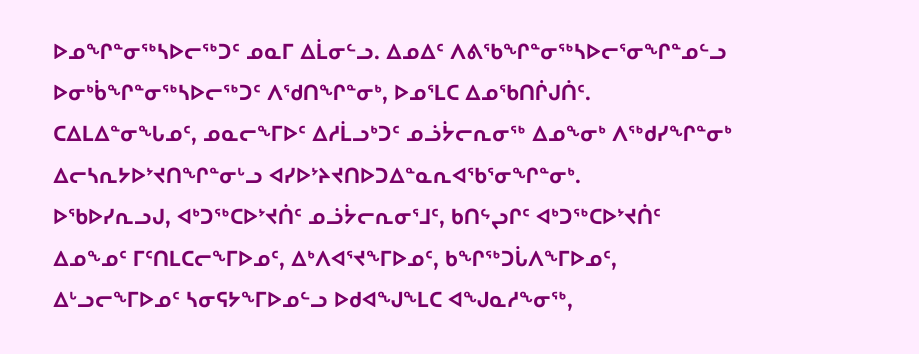ᐅᓄᖏᓐᓂᖅᓴᐅᓕᖅᑐᑦ ᓄᓇᒥ ᐃᒫᓂᓪᓗ. ᐃᓄᐃᑦ ᐱᕕᖃᖏᓐᓂᖅᓴᐅᓕᕐᓂᖏᓐᓄᓪᓗ ᐅᓂᒃᑳᖏᓐᓂᖅᓴᐅᓕᖅᑐᑦ ᐱᖁᑎᖏᓐᓂᒃ, ᐅᓄᕐᒪᑕ ᐃᓄᖃᑎᒌᒍᑏᑦ. ᑕᐃᒪᐃᓐᓂᖓᓄᑦ, ᓄᓇᓕᖕᒥᐅᑦ ᐃᓱᒫᓗᒃᑐᑦ ᓄᓘᔮᓕᕆᓂᖅ ᐃᓄᖕᓂᒃ ᐱᖅᑯᓯᖏᓐᓂᒃ ᐃᓕᓴᕆᔭᐅᔾᔪᑎᖏᓐᓂᒡᓗ ᐊᓯᐅᔾᔨᔪᑎᐅᑐᐃᓐᓇᕆᐊᖃᕐᓂᖏᓐᓂᒃ.
ᐅᖃᐅᓯᕆᓗᒍ, ᐊᒃᑐᖅᑕᐅᔾᔪᑏᑦ ᓄᓘᔮᓕᕆᓂᕐᒧᑦ, ᑲᑎᖦᖢᒋᑦ ᐊᒃᑐᖅᑕᐅᔾᔪᑏᑦ ᐃᓄᖕᓄᑦ ᒥᑦᑎᒪᑕᓕᖕᒥᐅᓄᑦ, ᐃᒃᐱᐊᕐᔪᖕᒥᐅᓄᑦ, ᑲᖏᖅᑐᒑᐱᖕᒥᐅᓄᑦ, ᐃᒡᓗᓕᖕᒥᐅᓄᑦ ᓴᓂᕋᔭᖕᒥᐅᓄᓪᓗ ᐅᑯᐊᖑᖕᒪᑕ ᐊᖑᓇᓱᖕᓂᖅ,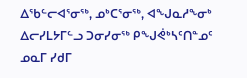ᐃᖃᓪᓕᐊᕐᓂᖅ, ᓄᒃᑕᕐᓂᖅ, ᐊᖑᓇᓱᖕᓂᒃ ᐃᓕᓯᒪᔭᒥᓪᓗ ᑐᓂᓯᓂᖅ ᑭᖑᕚᒃᓴᑦᑎᓐᓄᑦ ᓄᓇᒥ ᓯᑯᒥ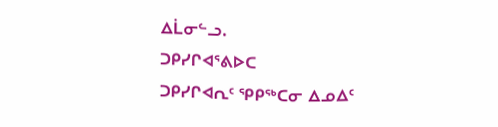ᐃᒫᓂᓪᓗ.
ᑐᑭᓯᒋᐊᕐᕕᐅᑕ
ᑐᑭᓯᒋᐊᕆᑦ ᕿᑭᖅᑕᓂ ᐃᓄᐃᑦ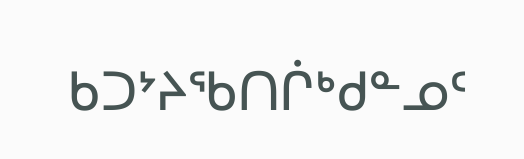ᑲᑐᔾᔨᖃᑎᒌᒃᑯᓐᓄᑦ